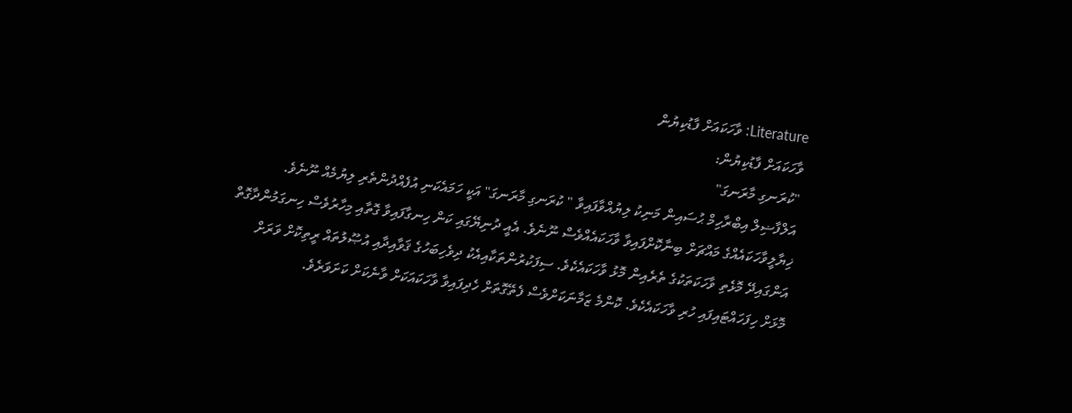Literature: ވާހަކައަށް ފާޑުކިޔުން
ވާހަކައަށް ފާޑުކިޔުން:
"ކުރަނގި މާރަނގަ"
އަލްފާޟިލް އިބްރާހިމް ޙުސައިން މަނިކު ލިޔުއްވާފައިވާ " ކުރަނގި މާރަނގަ" އަކީ ހަމައެކަނި އުފެއްދުންތެރި ލިޔުމެއް ނޫނެވެ. ޚިޔާލީވާހަކައެއްގެ މައްޗަށް ބިނާކޮށްފައިވާ ވާހަކައެއްވެސް ނޫނެވެ. އެއީ ދުނިޔޭގައި ކަން ހިނގާފައިވާ ގޮތާއި މިހާރުވެސް ހިނގަމުންދާގޮތް އަންގައިދޭ މޮޅެތި ވާހަކަތަކުގެ ތެރެއިން މޮޅު ވާހަކައެކެވެ. ސިފަކުރުންތަކާއިއެކު ދިވެހިބަހުގެ ޤަވާއިދާއި އުޞޫލުތައް ރީތިކޮށް ވަރަށް މޮޅަށް ހިފަހައްޓައިފައި ހުރި ވާހަކައެކެވެ. ކޮންމެ ޒަމާނަކަށްވެސް ފެތޭގޮތަށް ހެދިފައިވާ ވާހަކައަކަށް ވާނެކަށް ކަށަވަރެވެ.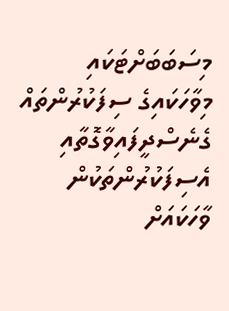މިސަބަބަށްޓަކައި މިވާހަކައިގެ ސިފަކުރުންތައް ގެނެސްދީފައިވާގޮތާއި އެސިފަކުރުންތަކުން ވާހަކައަށް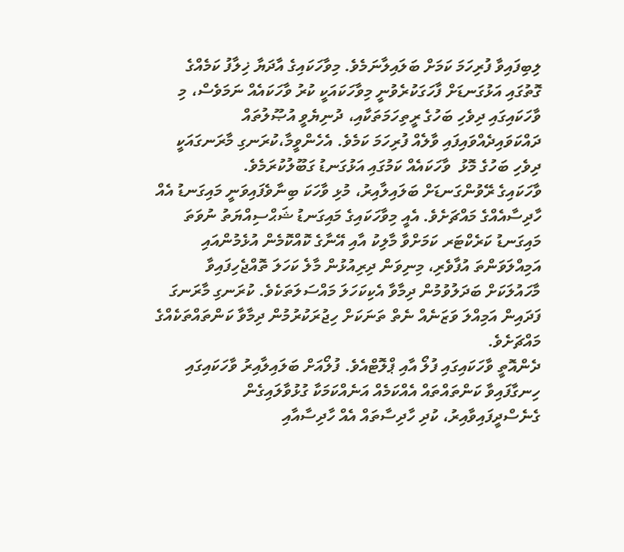ލިބިފައިވާ ފުރިހަމަ ކަމަށް ބަލައިލާނަމެވެ. މިވާހަކައިގެ އާދަޔާ ޚިލާފު ކަމެއްގެ ގޮތުގައި އަޅުގަނޑަށް ފާހަގަކުރެވުނީ މިވާހަކައަކީ ކުރު ވާހަކައެއް ނަމަވެސް، މި ވާހަކައިގައި ދިވެހި ބަހުގެ ރީތިހަމަތަކާއި، ދުނިޔެވީ އުޞޫލުތައް ދައްކަވައިދެއްވައިފައި ވާލެއް ފުރިހަމަ ކަމެވެ. އެހެންވީމާ،ކުރަނގި މާރަނގައަކީ ދިވެހި ބަހުގެ މޮޅު  ވާހަކައެއް ކަމުގައި އަޅުގަނޑު ގަބޫލުކުރަމެވެ.
ވާހަކައިގެ ރޭވުންގަނޑަށް ބަލައިލާއިރު، މުޅި ވާހަކަ ބިނާވެފައިވަނީ މައިގަނޑު އެއް ހާދިސާއެއްގެ މައްޗަށެވެ. އެއީ މިވާހަކައިގެ މައިގަނޑު ޝަޙްސިއްޔަތު ނުވަތަ މައިގަނޑު ކަރެކްޓަރ ކަމަށްވާ މާލިކު އާއި އޭނާގެ ކޮއްކޮމެން އުޅެމުންއައި އަމިއްލަވަންތަ އުފާވެރި، މިނިވަން ދިރިއުޅުން މާލެ ކަހަލަ ތޮއްޖެހިފައިވާ މާހައުލަކަށް ބަދަލުވުމުން ދިމާވާ އެކިކަހަލަ މައްސަލަތަކެވެ. ކުރަނގި މާރަނގަ ފަދައިން އަމިއްލަ ވަޒަނެއް ނެތް ތަނަކަށް ހިޖުރަކުރުމުން ދިމާވާ ކަންތައްތަކެއްގެ މައްޗަށެވެ.
ދެންއޮތީ ވާހަކައިގައި ފުލޯ އާއި ޕްލޮޓްއެވެ. ފުލޯއަށް ބަލައިލާއިރު ވާހަކައިގައި ހިނގާފައިވާ ކަންތައްތައް އެއްކަމެއް އަނެއްކަމަކާ ގުޅުވާލައިގެން ގެނެސްދީފައިވާއިރު، ކުދި ހާދިސާތައް އެއް ހާދިސާއާއި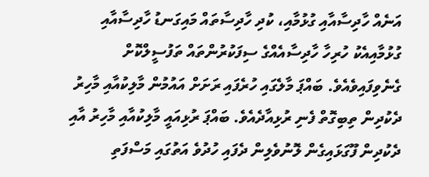އަނެއް ހާދިސާއާއި ގުޅުމާއި، ކުދި ހާދިސާތައް މައިގަނޑު ހާދިސާއާއި ގުޅުމާއިއެކު ހުރިހާ ހާދިސާއެއްގެ ސިފަކުރުންތައް ތަފުސީލްކޮށް ގެނެވިފައިވެއެވެ. ބައްޕަ މާލެގައި ހުރެފައި ރަށަށް އައުމުން މާލިކުއާއި މާހިރު ދެކުދިން ތިބިގޮތް ފެނި ރުޅިއާދެއެވެ. ބައްޕަ ރުޅިއައީ މާލިކުއާއި މާހިރު އާއި ދެކުދިން ފޫގަޅައިގެން ލޮނުވެލިން ދެފައި ހުދުވެ އަތުގައި މަސްފަތި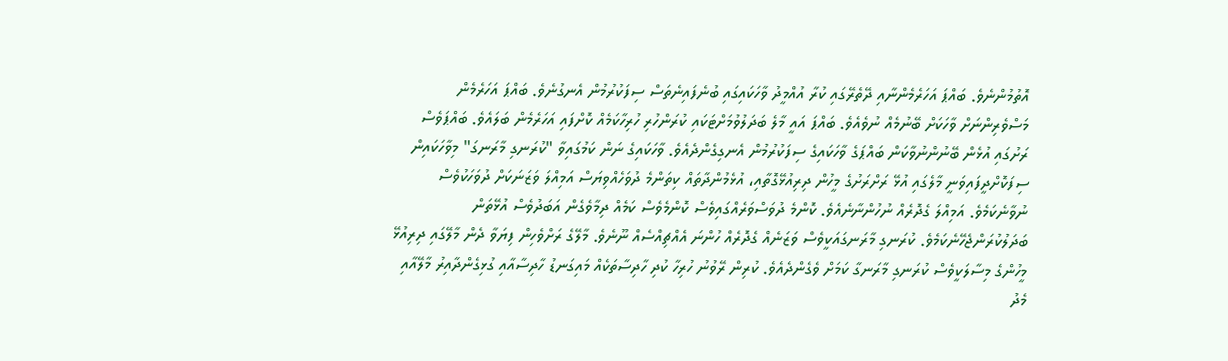އޮތުމުންނެވެ. ބައްޕަ އަހަރެމެންނާއި ދޭތެރޭގައި ކުރާ އުއްމީދު ވާހަކައިގައި ބުނެފައިނެތަސް ސިފަކުރުމުން އެނގުނެވެ. ބައްޕަ އަހަރެމެން މަސްވެރިންނަށް ވާހަކަށް ބޭނުމެއް ނުވެއެވެ. ބައްޕަ އައީ މާލެ ބަދަލުވުމަށްޓަކައި ކުރަންހުރި ހުރިހާކަމެއް ކޮށްފައި އަހަރެމެން ބަލައެވެ. ބައްޕަވެސް ރަށުގައި އުޅެން ބޭނުންނުވާކަން ބައްޕަގެ ވާހަކައިގެ ސިފަކުރުމުން އެނގިގެންދެއެވެ. ވާހަކައިގެ ނަން ކަމުގައިވާ "ކުރަނގި މާރަނގަ" މިވާހަކައިން ސިފަކޮށްދީފައިވަނީ މާލެގައި އުޅޭ ރަށްރަށުގެ މީހުން ދިރިއުޅޭގޮތާއި، އުޅެމުންދާތައް ކިތަންމެ ދުވަހެއްވިޔަސް އަމިއްލަ ވަޒަނަކަށް ދުވަހަކުވެސް ނުވާނެކަމެވެ. އަމިއްލަ ގެދޮރެއް ނުހުންނާނެއެވެ. ކޮންމެ ދުވަސްވަރެއްގައިވެސް ކޮންމެވެސް ކަމެއް ދިމާވެގެން އަބަދުވެސް އުޅޭތަން ބަދަލުކުރަންޖެހޭނެކަމެވެ. ކުރަނގި މާރަނގައަކީވެސް ވަޒަނެއް ގެދޮރެއް ހުންނަ އެއްޗިއްސެއް ނޫނެވެ. މާލޭގެ ރަށްވެހިން ފިޔަވާ ދެން މާލޭގައި ދިރިއުޅޭ މީހުންގެ މިސާލަކީވެސް ކުރަނގި މާރަނގާ ކަމަށް ވެގެންދެއެވެ. ކުރިން ރޭވުނު ހުރިހާ ކުދި ހާދިސާތަކެއް މައިގަނޑު ހާދިސާއާއި ގުޅިގެންދާއިރު މާލޭއާއި މެދު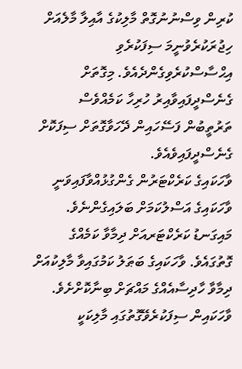ކުރިން ވިސްނުނުގޮތް މާލިކުގެ އާއިލާ މާލެއަށް ހިޖުރަކުރެވުނީމަ ސިފަކުރެވި އިޙްސާސްކުރެވިގެންދެއެވެ. މިގޮތަށް ގެނެސްދީފައިވާއިރު ހުރިހާ ކަމެއްވެސް ތަރުތީބުން ފަސޭހައިން ދޭހަވާގޮތަށް ސިފަކޮށް ގެނެސްދީފައިވެއެވެ.
ވާހަކައިގެ ކަރެކްޓަރުން ގެންގުޅުއްވާފައިވަނީ ވާހަކައިގެ އަސްލުކަމަށް ބަލައިގެންނެވެ. މައިގަނޑު ކަރެކްޓަރއަށް ދިމާވާ ކަމެއްގެ ގޮތުގައެވެ. ވާހަކައިގެ ބަޠަލު ކަމުގައިވާ މާލިކުއަށް ދިމާވާ ހާދިސާއެއްގެ މައްޗަށް ބިނާކޮށްށެވެ. ވާހަކައިން ސިފަކުރެވޭގޮތުގައި މާލިކަކީ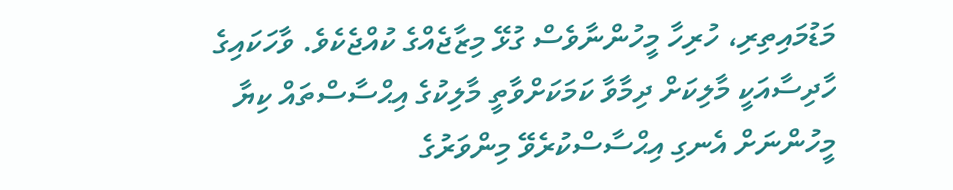މަޑުމައިތިރި، ހުރިހާ މީހުންނާވެސް ގުޅޭ މިޒާޖެއްގެ ކުއްޖެކެވެ. ވާހަކައިގެ ހާދިސާއަކީ މާލިކަށް ދިމާވާ ކަމަކަށްވާތީ މާލިކުގެ އިޙްސާސްތައް ކިޔާ މީހުންނަށް އެނގި އިޙްސާސްކުރެވޭ މިންވަރުގެ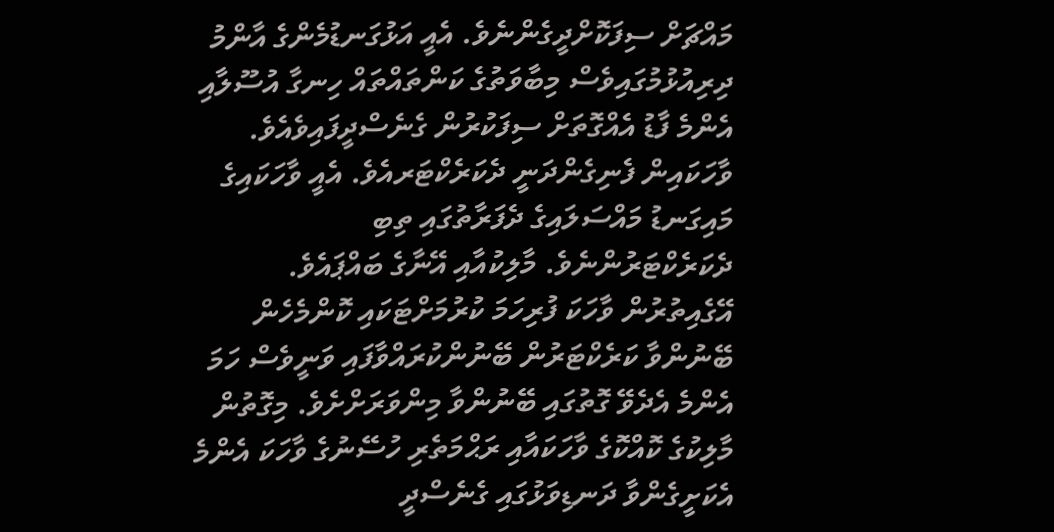މައްޗަށް ސިފަކޮށްދީގެންނެވެ. އެއީ އަޅުގަނޑުމެންގެ އާންމު ދިރިއުޅުމުގައިވެސް މިބާވަތުގެ ކަންތައްތައް ހިނގާ އުސޫލާއި އެންމެ ފާޑު އެއްގޮތަށް ސިފަކުރުން ގެނެސްދީފައިވެއެވެ. ވާހަކައިން ފެނިގެންދަނީ ދެކަރެކްޓަރއެވެ. އެއީ ވާހަކައިގެ މައިގަނޑު މައްސަލައިގެ ދެފަރާތުގައި ތިބި ދެކަރެކްޓަރުންނެވެ. މާލިކުއާއި އޭނާގެ ބައްޕައެވެ. އޭގެއިތުރުން ވާހަކަ ފުރިހަމަ ކުރުމަށްޓަކައި ކޮންމެހެން ބޭނުންވާ ކަރެކްޓަރުން ބޭނުންކުރައްވާފައި ވަނީވެސް ހަމަ އެންމެ އެދެވޭ ގޮތުގައި ބޭނުންވާ މިންވަރަށްށެވެ. މިގޮތުން މާލިކުގެ ކޮއްކޮގެ ވާހަކައާއި ރަޙްމަތެރި ހުސޭނުގެ ވާހަކަ އެންމެ އެކަށީގެންވާ ދަނޑިވަޅުގައި ގެނެސްދީ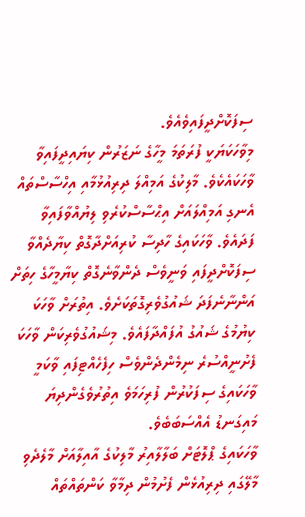ސިފަކޮށްދީފައިވެއެވެ.
މިވާހަކަޔަކީ ފުރަތަމަ މީހާގެ ނަޒަރުން ކިޔައިދީފައިވާ ވާހަކައެކެވެ. މާލިކުގެ އަމިއްލަ ދިރިއުޅުމާއި އިހްސާސްތައް އެނގި އަމިއްލައަށް އިޙްސާސްކުރެވި ލިޔުއްވާފައިވާ ފަދައެވެ. ވާހަކައިގެ ހާދިސާ ކުރިއަށްދާގޮތް ކިޔާދެއްވާ ސިފަކޮށްދީފައި ވަނީވެސް ދެންވާނެގޮތް ކިޔާމީހާގެ ހިތަށް އަންނާނެފަދަ ޝައުގުވެރިގޮތަކަށެވެ. އިތުރަށް ވާހަކަ ކިޔުމުގެ ޝައުގު އުފައްދާފައެވެ. މިޝައުގުވެރިކަން ވާހަކަ ފެށުނީއްސުރެ ނިމެންދެންވެސް ހިފެހެއްޓިފައި ވާކަމީ ވާހަކައިގެ ސިފަކުރުން ފުރިހަމަވެ އިތުރުވެގެންދިޔަ މައިގަނޑު އެއްސަބަބެވެ.
ވާހަކައިގެ ޕްލޮޓަށް ބަލާލާއިރު މާލިކުގެ އާއިލާއަށް މާލެދެވި މާލޭގައި ދިރިއުޅެން ފެށުމުން ދިމާވާ ކަންތައްތައް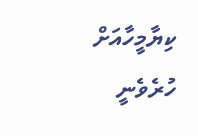ކިޔާމީހާއަށް ހުރެވެނީ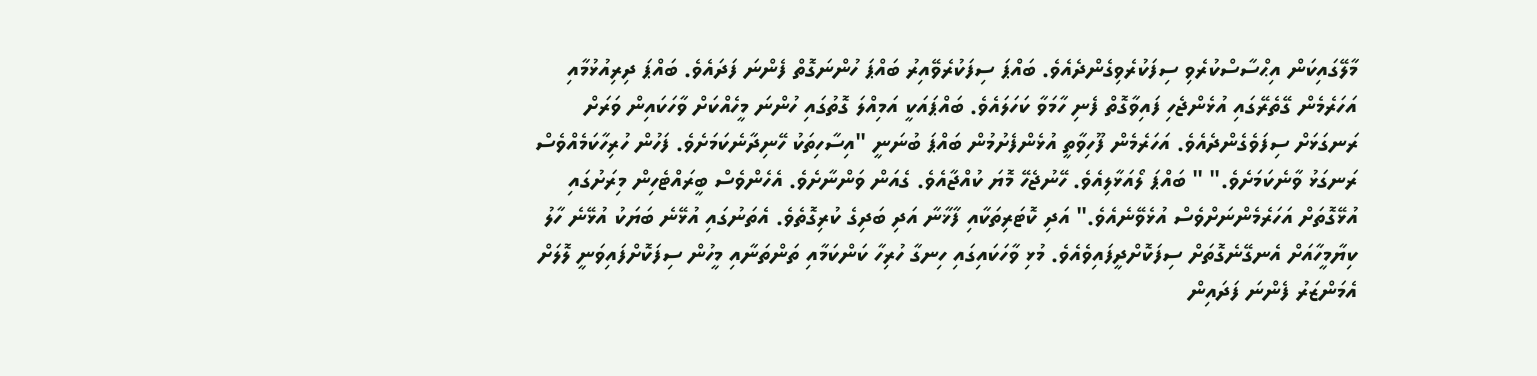މާލޭގައިކަން އިޙްސާސްކުރެވި ސިފަކުރެވިގެންދެއެވެ. ބައްޕަ ސިފަކުރެވޭއިރު ބައްޕަ ހުންނަގޮތް ފެންނަ ފަދައެވެ. ބައްޕަ ދިރިއުޅުމާއި އަހަރެމެން ގޭތެރޭގައި އުޅެންޖެހި ފައިވާގޮތް ފެނި ހާމަވާ ކަހަލައެވެ. ބައްޕައަކީ އަމިއްލަ ގޮތުގައި ހުންނަ މީހެއްކަށް ވާހަކައިން ވަރަށް ރަނގަޅަށް ސިފަވެގެންދެއެވެ. އަހަރެމެން ފޫހިވާތީ އުޅެންފެށުމުން ބައްޕަ ބުނަނީ "އިސާހިތަކު ހޭނިދާނެކަމަށެވެ. ފަހުން ހުރިހާކަމެއްވެސް ރަނގަޅު ވާނެކަމަށެވެ." " ބައްޕަ ލޯއަޅާލިއެވެ. ހޭނުޖެހޭ މޮޔަ ކުއްޖާއެވެ. ގެއަން ވަންނާށެވެ. އެހެންވެސް ބީރައްޓެހިން މިރަށުގައި އުޅޭގޮތަށް އަހަރެމެންނަށްވެސް އުޅެވޭނެއެވެ." އަދި ކޮޓަރިތަކާއި ފާޚާނާ އަދި ބަދިގެ ކުރިގޮތެވެ. އެތަނުގައި އުޅޭނެ ބަޔަކު އުޅޭނެ ހާލު ކިޔާމީހާއަށް އެނގޭނެގޮތަށް ސިފަކޮށްދީފައިވެއެވެ. މުޅި ވާހަކައިގައި ހިނގާ ހުރިހާ ކަންކަމާއި ތަންތަނާއި މީހުން ސިފަކޮށްފައިވަނީ ލޮލަށް އެމަންޒަރު ފެންނަ ފަދައިން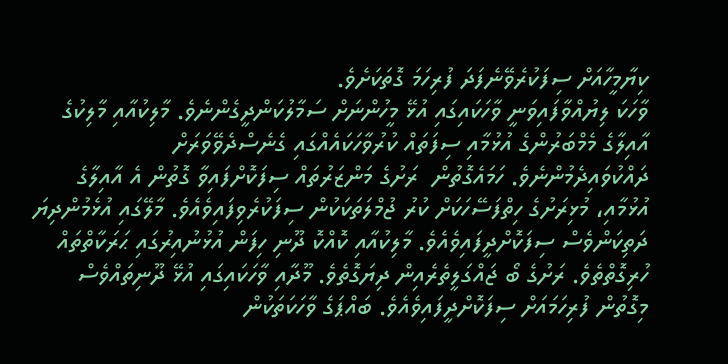ކިޔާމީހާއަށް ސިފަކުރެވޭނެފަދަ ފުރިހަމަ ގޮތަކަށެވެ.
ވާހަކަ ލިޔުއްވާފައިވަނީ ވާހަކައިގައި އުޅޭ މީހުންނަށް ސަމާލުކަންދީގެންނެވެ. މާލިކުއާއި މާލިކުގެ އާއިލާގެ މެމްބަރުންގެ އުޅުމާއި ސިފަތައް ކުރުވާހަކައެއްގައި ގެނެސްދެވޭވަރަށް ދައްކުވައިދެމުންނެވެ. ހަމައެގޮތުން  ރަށުގެ މަންޒަރުތައް ސިފަކޮށްފައިވާ ގޮތުން އެ އާއިލާގެ އުޅުމާއި، މުޅިރަށުގެ ހިތްފަސޭހަކަށް ކުރު ޖުމްލަތަކަކުން ސިފަކުރެވިފައިވެއެވެ. މާލޭގައި އުޅެމުންދިޔަ ދަތިކަންވެސް ސިފަކޮށްދީފައިވެއެވެ. މާލިކުއާއި ކޮއްކޮ ދޫނި ހިފަން އުޅުނުއިރުގައި ޙަރަކާތްތައް ހުރިގޮތްތެވެ. ރަށުގެ ބޯ ޖައްގަލީތެރެއިން ދިޔަގޮތެވެ. މޫދާއި ވާހަކައިގައި އުޅޭ ދޫނިތައްވެސް މިގޮތުން ފުރިހަމައަށް ސިފަކޮށްދީފައިވެއެވެ. ބައްޕަގެ ވާހަކަތަކުން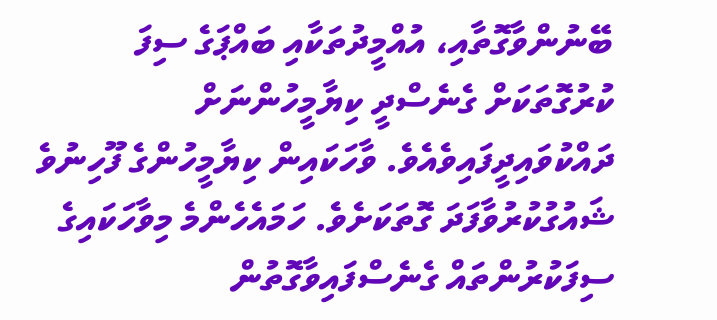ބޭނުންވާގޮތާއި، އުއްމީދުތަކާއި ބައްޕަގެ ސިފަ ކުރުގޮތަކަށް ގެނެސްދީ ކިޔާމީހުންނަށް ދައްކުވައިދީފައިވެއެވެ. ވާހަކައިން ކިޔާމީހުންގެ ފޫހިނުވެ ޝައުގުކުރުވާފަދަ ގޮތަކަށެވެ. ހަމައެހެންމެ މިވާހަކައިގެ ސިފަކުރުންތައް ގެނެސްފައިވާގޮތުން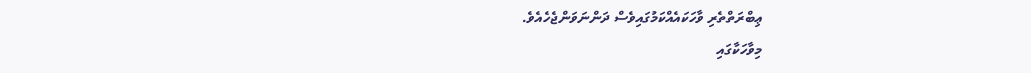ޢިބްރަތްތެރި ވާހަކައެއްކަމުގައިވެސް ދަންނަވަންޖެހެއެވެ.
މިވާހަކާގައި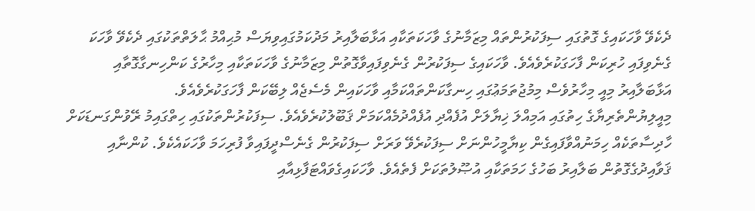ދެކެވޭ ވާހަކައިގެ ގޮތުގައި ސިފަކުރުންތައް މިޒަމާނުގެ ވާހަކަތަކާއި އަޅާބަލާއިރު މަދުކަމުގައިވިޔަސް މުޙިއްމު ޙާލަތްތަކުގައި ދެކެވޭ ވާހަކަ ގެނެވިފައި ހުރިކަން ފާހަގަކުރެވެއެވެ. ވާހަކައިގެ ސިފަކުރުން ގެނެވިފައިވާގޮތުން މިޒަމާނުގެ ވާހަކަތަކާއި މިހާރުގެ ކަންހިނގާގޮތާއި އަޅާބަލާއިރު މިއީ މިހާރުވެސް މިމުޖުތަމަޢުގައި ހިނގާކަންތައްކަމާއި ވާހަކައިން މެސެޖެއް ލިބޭކަން ފާހަގަކުރެވެއެވެ.
މިއީލިޔުންތެރިޔާގެ ހިތުގައި އަމިއްލަ ޚިޔާލަށް އުފެއްދި އުފެއްދުމެއްކަމަށް ޤަބޫލުކުރެވެއެވެ. ސިފަކުރުންތަކުގައި ހިތްގައިމު ރޭވުންގަނޑަކަށް ހާދިސާތަކެއް ހިމަނުއްވާފައިގެން ކިޔާމީހުންނަށް ސިފަކުރެވޭ ވަރަށް ސިފަކުރުން ގެނެސްދީފައިވާ ފުރިހަމަ ވާހަކައެކެވެ. ކުންނާއި ޤަވާއިދުގެގޮތުން ބަލާއިރު ބަހުގެ ހަމަތަކާއި އުޞޫލުތަކަށް ފެތެއެވެ. ވާހަކައިގެވައްޓަފާޅިއާއި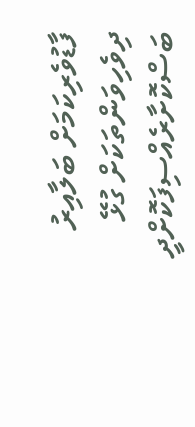ފާޑުވެރިކަމަށް ބަލާއިރު ދިވެހިވަންތަކަށް ގުޅޭ ބަސްކޮށާރެއްސިފަކޮށްދީ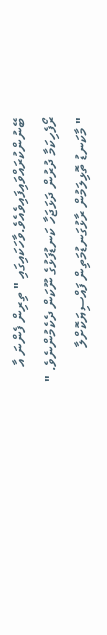ބޭނުންކުރައްވައިފައިވެއެވެ.ވާހަކައިގައި " ތިރިން ފެންނަ އާ ރޯފެހިކަމާ ދުރުން ދަޅަޖަހާ ކަނޑުފަޅުގެ ނޫކަން ދެކެމުންނެވެ. "  " މާކަނޑު ތޮޅިލަމުން ރާޅުގަނޑުމަތިން ފައްސިޔަކޮށްލާ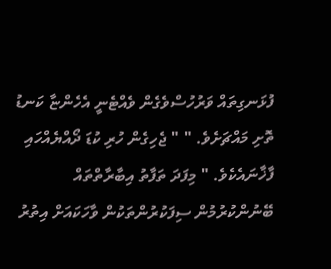ފުޅަނގިތައް ވަރުހުސްވެގެން ވެއްޓެނީ އެހެންޏާ ކަނޑު ތޮށި މައްޗަށެވެ. " " ޖެހިގެން ހުރި ކުޑަ ދޯއްޔެއްހައި ފާޚާނައެކެވެ. " މިފަދަ ތަފާތު އިބާރާތްތައް ބޭނުންކުރުމުން ސިފަކުރުންތަކުން ވާހަކައަށް އިތުރު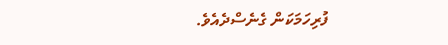ފުރިހަމަކަން ގެނެސްދެއެވެ.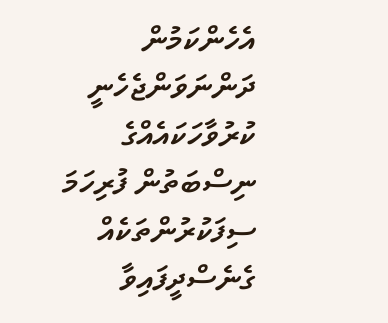އެހެންކަމުން ދަންނަވަންޖެހެނީ ކުރުވާހަކައެއްގެ ނިސްބަތުން ފުރިހަމަ ސިފަކުރުންތަކެއް ގެނެސްދީފައިވާ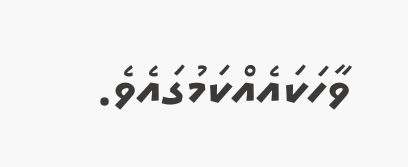ވާހަކައެއްކަމުގައެވެ.